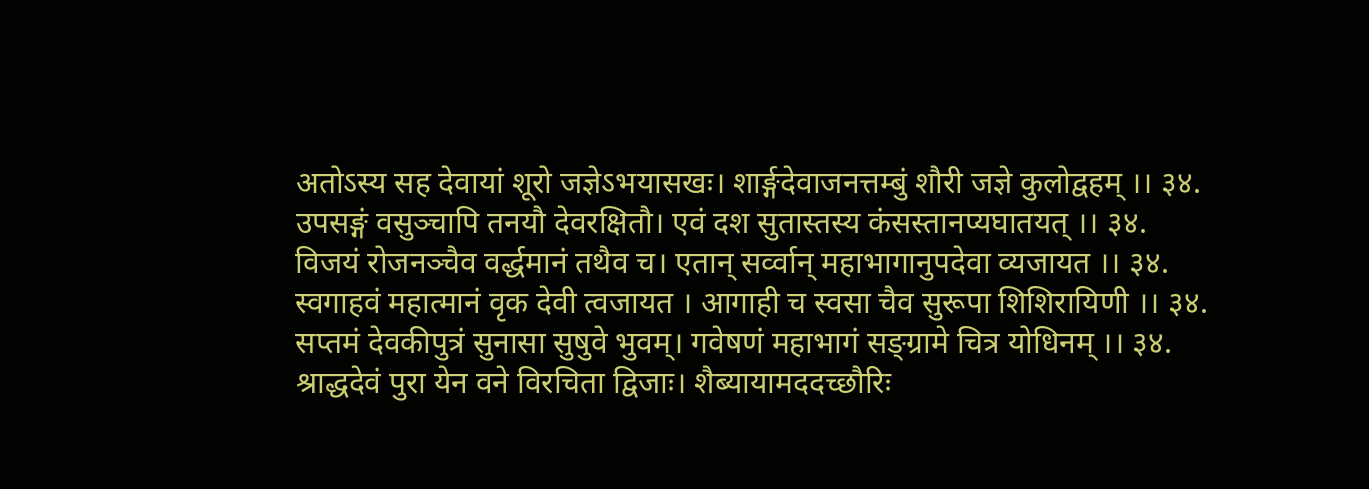अतोऽस्य सह देवायां शूरो जज्ञेऽभयासखः। शार्ङ्गदेवाजनत्तम्बुं शौरी जज्ञे कुलोद्वहम् ।। ३४.
उपसङ्गं वसुञ्चापि तनयौ देवरक्षितौ। एवं दश सुतास्तस्य कंसस्तानप्यघातयत् ।। ३४.
विजयं रोजनञ्चैव वर्द्धमानं तथैव च। एतान् सर्व्वान् महाभागानुपदेवा व्यजायत ।। ३४.
स्वगाहवं महात्मानं वृक देवी त्वजायत । आगाही च स्वसा चैव सुरूपा शिशिरायिणी ।। ३४.
सप्तमं देवकीपुत्रं सुनासा सुषुवे भुवम्। गवेषणं महाभागं सङ्ग्रामे चित्र योधिनम् ।। ३४.
श्राद्धदेवं पुरा येन वने विरचिता द्विजाः। शैब्यायामददच्छौरिः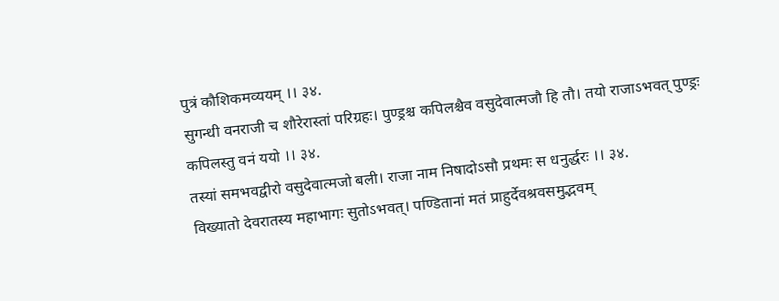पुत्रं कौशिकमव्ययम् ।। ३४.
सुगन्धी वनराजी च शौरेरास्तां परिग्रहः। पुण्ड्रश्च कपिलश्चैव वसुदेवात्मजौ हि तौ। तयो राजाऽभवत् पुण्ड्रः कपिलस्तु वनं ययो ।। ३४.
तस्यां समभवद्वीरो वसुदेवात्मजो बली। राजा नाम निषादोऽसौ प्रथमः स धनुर्द्धरः ।। ३४.
विख्यातो देवरातस्य महाभागः सुतोऽभवत्। पण्डितानां मतं प्राहुर्देवश्रवसमुद्भवम्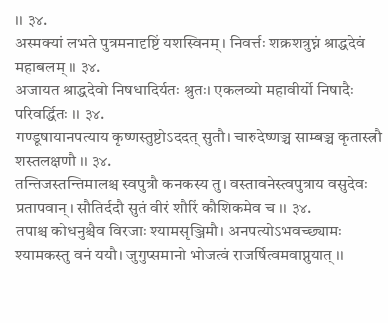।। ३४.
अस्मक्यां लभते पुत्रमनादृष्टिं यशस्विनम्। निवर्त्तः शक्रशत्रुघ्नं श्राद्धदेवं महाबलम् ।। ३४.
अजायत श्राद्धदेवो निषधादिर्यतः श्रुतः। एकलव्यो महावीर्यो निषादैः परिवर्द्धितः ।। ३४.
गण्डूषायानपत्याय कृष्णस्तुष्टोऽददत् सुतौ। चारुदेष्णञ्च साम्बञ्च कृतास्त्रौ शस्तलक्षणौ ।। ३४.
तन्तिजस्तन्तिमालश्च स्वपुत्रौ कनकस्य तु। वस्तावनेस्त्वपुत्राय वसुदेवः प्रतापवान्। सौतिर्ददौ सुतं वीरं शौरिं कौशिकमेव च ।। ३४.
तपाश्च कोधनुश्चैव विरजाः श्यामसृञ्जिमौ। अनपत्योऽभवच्छ्यामः श्यामकस्तु वनं ययौ। जुगुप्समानो भोजत्वं राजर्षित्वमवाप्नुयात् ।।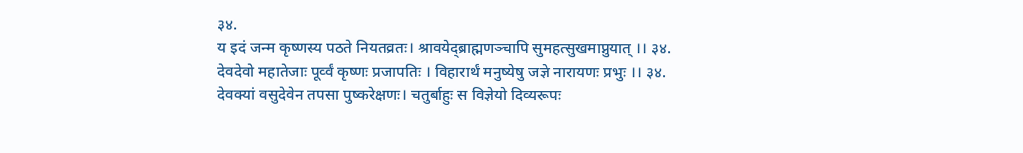३४.
य इदं जन्म कृष्णस्य पठते नियतव्रतः। श्रावयेद्ब्राह्मणञ्चापि सुमहत्सुखमाप्नुयात् ।। ३४.
देवदेवो महातेजाः पूर्व्वं कृष्णः प्रजापतिः । विहारार्थं मनुष्येषु जज्ञे नारायणः प्रभुः ।। ३४.
देवक्यां वसुदेवेन तपसा पुष्करेक्षणः। चतुर्बाहुः स विज्ञेयो दिव्यरूपः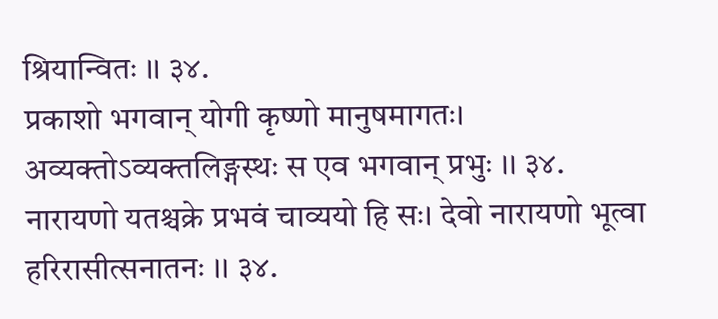श्रियान्वितः ।। ३४.
प्रकाशो भगवान् योगी कृष्णो मानुषमागतः। अव्यक्तोऽव्यक्तलिङ्गस्थः स एव भगवान् प्रभुः ।। ३४.
नारायणो यतश्चक्रे प्रभवं चाव्ययो हि सः। देवो नारायणो भूत्वा हरिरासीत्सनातनः ।। ३४.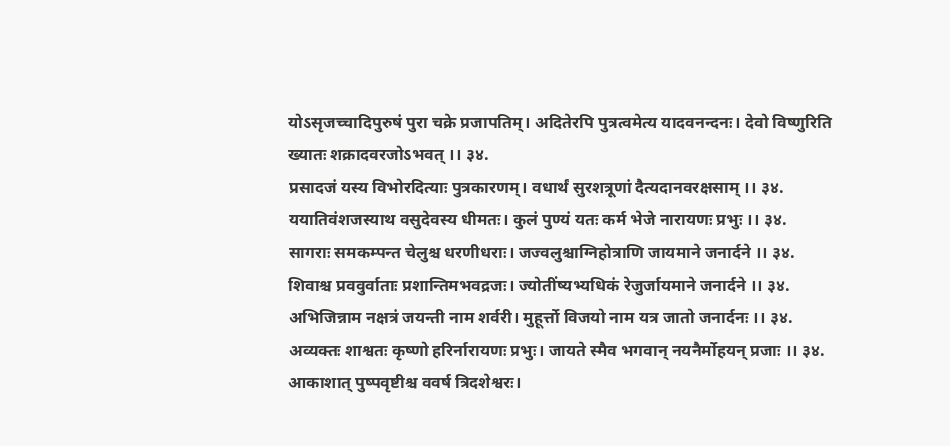योऽसृजच्चादिपुरुषं पुरा चक्रे प्रजापतिम्। अदितेरपि पुत्रत्वमेत्य यादवनन्दनः। देवो विष्णुरिति ख्यातः शक्रादवरजोऽभवत् ।। ३४.
प्रसादजं यस्य विभोरदित्याः पुत्रकारणम्। वधार्थं सुरशत्रूणां दैत्यदानवरक्षसाम् ।। ३४.
ययातिवंशजस्याथ वसुदेवस्य धीमतः। कुलं पुण्यं यतः कर्म भेजे नारायणः प्रभुः ।। ३४.
सागराः समकम्पन्त चेलुश्च धरणीधराः। जज्वलुश्चाग्निहोत्राणि जायमाने जनार्दने ।। ३४.
शिवाश्च प्रववुर्वाताः प्रशान्तिमभवद्रजः। ज्योतींष्यभ्यधिकं रेजुर्जायमाने जनार्दने ।। ३४.
अभिजिन्नाम नक्षत्रं जयन्ती नाम शर्वरी। मुहूर्त्तो विजयो नाम यत्र जातो जनार्दनः ।। ३४.
अव्यक्तः शाश्वतः कृष्णो हरिर्नारायणः प्रभुः। जायते स्मैव भगवान् नयनैर्मोहयन् प्रजाः ।। ३४.
आकाशात् पुष्पवृष्टीश्च ववर्ष त्रिदशेश्वरः।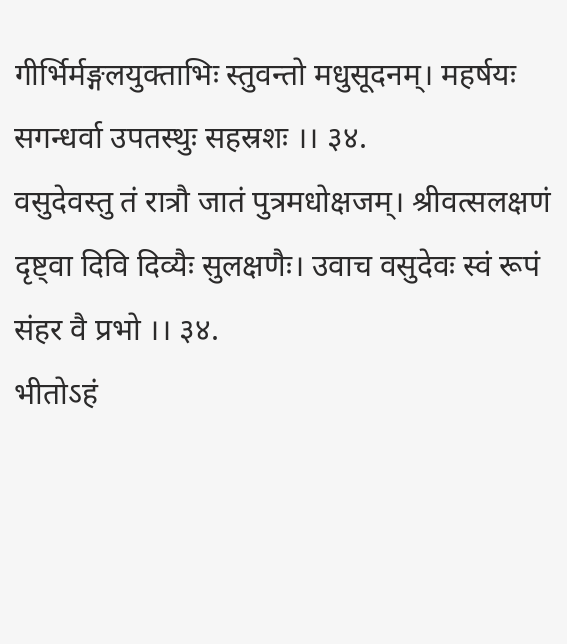गीर्भिर्मङ्गलयुक्ताभिः स्तुवन्तो मधुसूदनम्। महर्षयः सगन्धर्वा उपतस्थुः सहस्रशः ।। ३४.
वसुदेवस्तु तं रात्रौ जातं पुत्रमधोक्षजम्। श्रीवत्सलक्षणं दृष्ट्वा दिवि दिव्यैः सुलक्षणैः। उवाच वसुदेवः स्वं रूपं संहर वै प्रभो ।। ३४.
भीतोऽहं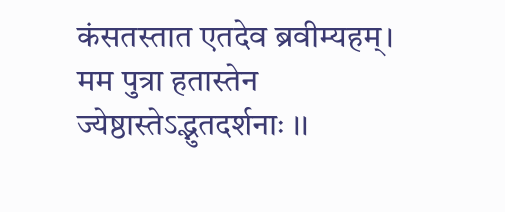कंसतस्तात एतदेव ब्रवीम्यहम्। मम पुत्रा हतास्तेन ज्येष्ठास्तेऽद्भुतदर्शनाः ।।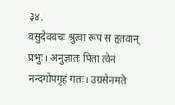३४.
वसुदेववचः श्रुत्वा रूपं स हृतवान् प्रभुः। अनुज्ञातः पिता त्वेनं नन्दगोपगृहं गतः। उग्रसेनमते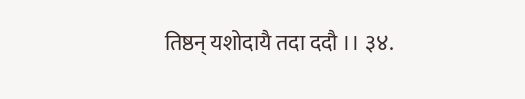तिष्ठन् यशोदायै तदा ददौ ।। ३४.